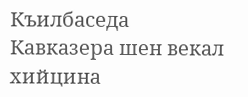Къилбаседа Кавказера шен векал хийцина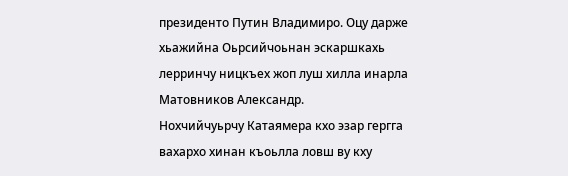президенто Путин Владимиро. Оцу дарже хьажийна Оьрсийчоьнан эскаршкахь лерринчу ницкъех жоп луш хилла инарла Матовников Александр.
Нохчийчуьрчу Катаямера кхо эзар гергга вахархо хинан къоьлла ловш ву кху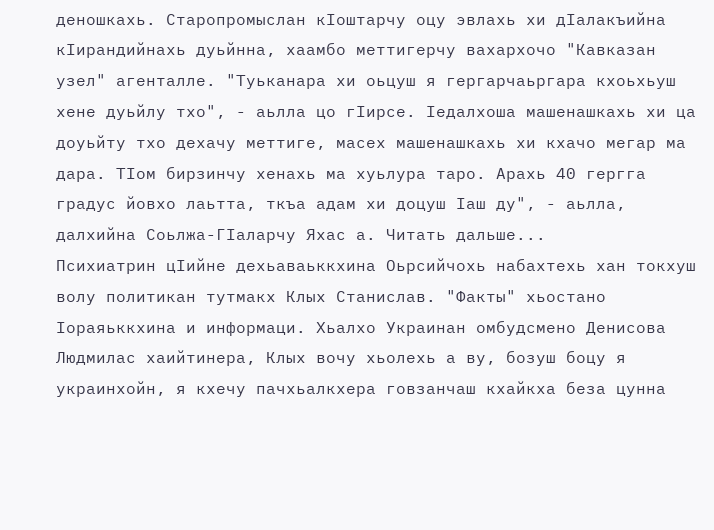деношкахь. Старопромыслан кIоштарчу оцу эвлахь хи дIалакъийна кIирандийнахь дуьйнна, хаамбо меттигерчу вахархочо "Кавказан узел" агенталле. "Туьканара хи оьцуш я гергарчаьргара кхоьхьуш хене дуьйлу тхо", - аьлла цо гIирсе. Iедалхоша машенашкахь хи ца доуьйту тхо дехачу меттиге, масех машенашкахь хи кхачо мегар ма дара. ТIом бирзинчу хенахь ма хуьлура таро. Арахь 40 гергга градус йовхо лаьтта, ткъа адам хи доцуш Iаш ду", - аьлла, далхийна Соьлжа-ГIаларчу Яхас а. Читать дальше...
Психиатрин цIийне дехьаваьккхина Оьрсийчохь набахтехь хан токхуш волу политикан тутмакх Клых Станислав. "Факты" хьостано Iораяьккхина и информаци. Хьалхо Украинан омбудсмено Денисова Людмилас хаийтинера, Клых вочу хьолехь а ву, бозуш боцу я украинхойн, я кхечу пачхьалкхера говзанчаш кхайкха беза цунна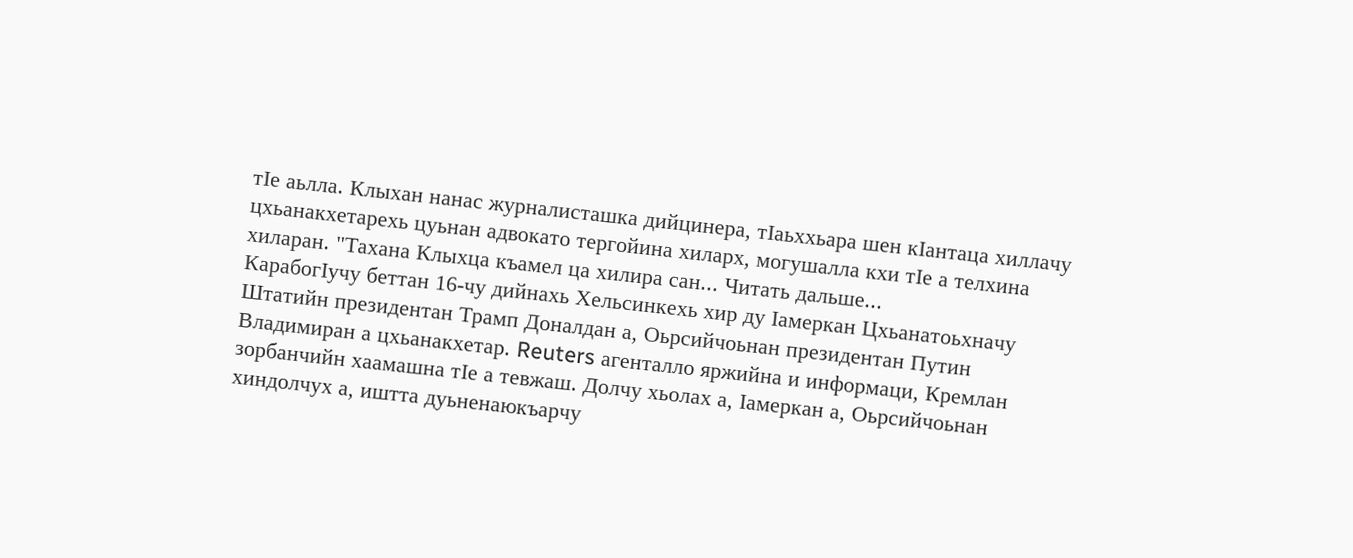тIе аьлла. Клыхан нанас журналисташка дийцинера, тIаьххьара шен кIантаца хиллачу цхьанакхетарехь цуьнан адвокато тергойина хиларх, могушалла кхи тIе а телхина хиларан. "Тахана Клыхца къамел ца хилира сан... Читать дальше...
КарабогIучу беттан 16-чу дийнахь Хельсинкехь хир ду Iамеркан Цхьанатоьхначу Штатийн президентан Трамп Доналдан а, Оьрсийчоьнан президентан Путин Владимиран а цхьанакхетар. Reuters агенталло яржийна и информаци, Кремлан зорбанчийн хаамашна тIе а тевжаш. Долчу хьолах а, Iамеркан а, Оьрсийчоьнан хиндолчух а, иштта дуьненаюкъарчу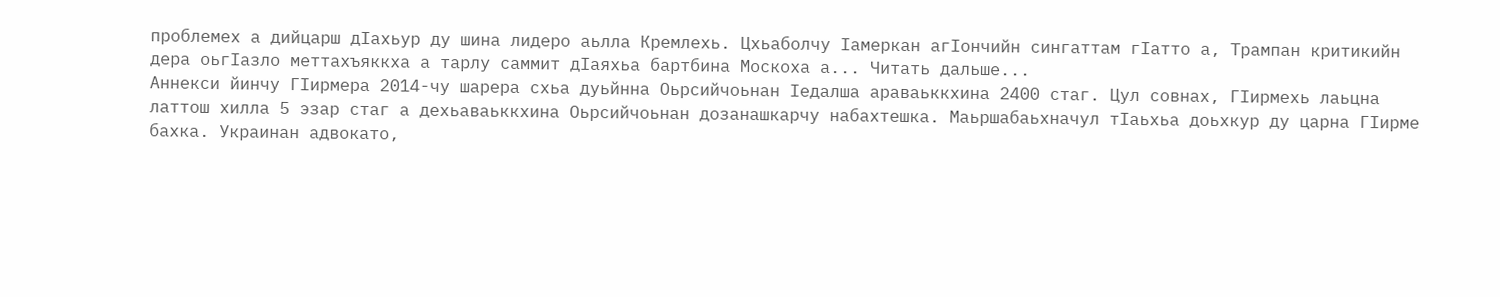проблемех а дийцарш дIахьур ду шина лидеро аьлла Кремлехь. Цхьаболчу Iамеркан агIончийн сингаттам гIатто а, Трампан критикийн дера оьгIазло меттахъяккха а тарлу саммит дIаяхьа бартбина Москоха а... Читать дальше...
Аннекси йинчу ГIирмера 2014-чу шарера схьа дуьйнна Оьрсийчоьнан Iедалша араваьккхина 2400 стаг. Цул совнах, ГIирмехь лаьцна латтош хилла 5 эзар стаг а дехьаваьккхина Оьрсийчоьнан дозанашкарчу набахтешка. Маьршабаьхначул тIаьхьа доьхкур ду царна ГIирме бахка. Украинан адвокато,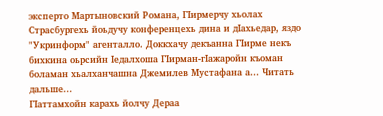эксперто Мартыновский Романа, ГIирмерчу хьолах Страсбургехь йоьдучу конференцехь дина и дIахьедар, яздо "Укринформ" агенталло. Доккхачу декъанна ГIирме некъ бихкина оьрсийн Iедалхоша ГIирман-гIажаройн къоман боламан хьалханчашна Джемилев Мустафана а... Читать дальше...
ГIаттамхойн карахь йолчу Дераа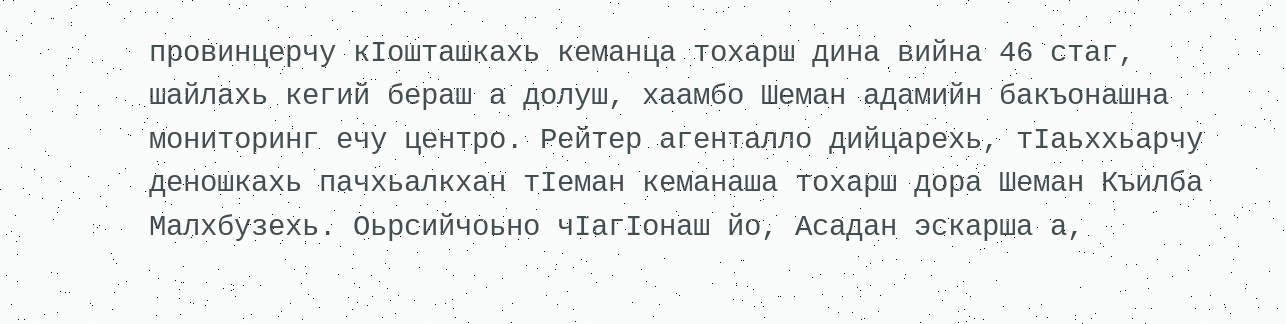провинцерчу кIошташкахь кеманца тохарш дина вийна 46 стаг, шайлахь кегий бераш а долуш, хаамбо Шеман адамийн бакъонашна мониторинг ечу центро. Рейтер агенталло дийцарехь, тIаьххьарчу деношкахь пачхьалкхан тIеман кеманаша тохарш дора Шеман Къилба Малхбузехь. Оьрсийчоьно чIагIонаш йо, Асадан эскарша а,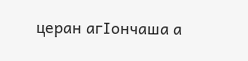церан агIончаша а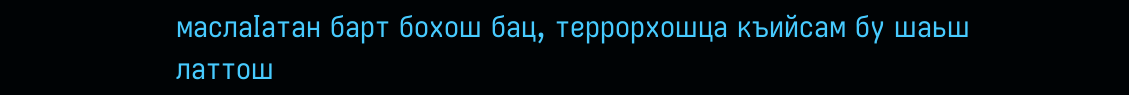маслаIатан барт бохош бац, террорхошца къийсам бу шаьш латтош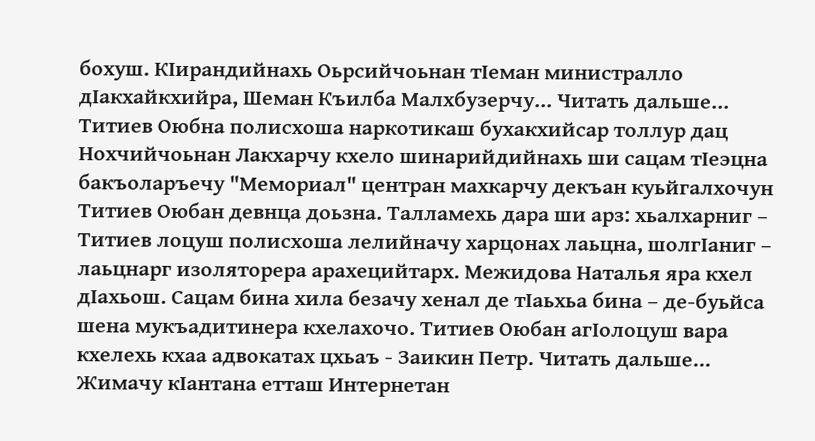бохуш. КIирандийнахь Оьрсийчоьнан тIеман министралло дIакхайкхийра, Шеман Къилба Малхбузерчу... Читать дальше...
Титиев Оюбна полисхоша наркотикаш бухакхийсар толлур дац Нохчийчоьнан Лакхарчу кхело шинарийдийнахь ши сацам тIеэцна бакъоларъечу "Мемориал" центран махкарчу декъан куьйгалхочун Титиев Оюбан девнца доьзна. Талламехь дара ши арз: хьалхарниг – Титиев лоцуш полисхоша лелийначу харцонах лаьцна, шолгIаниг – лаьцнарг изоляторера арахецийтарх. Межидова Наталья яра кхел дIахьош. Сацам бина хила безачу хенал де тIаьхьа бина – де-буьйса шена мукъадитинера кхелахочо. Титиев Оюбан агIолоцуш вара кхелехь кхаа адвокатах цхьаъ - Заикин Петр. Читать дальше...
Жимачу кIантана етташ Интернетан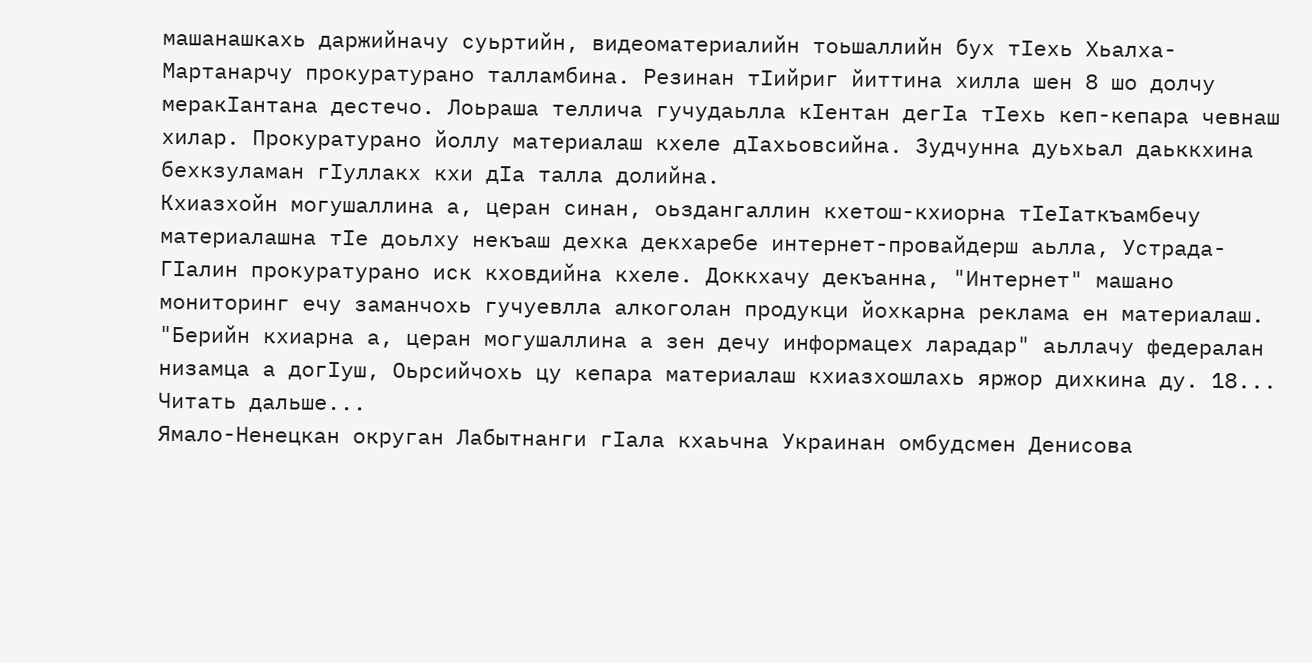машанашкахь даржийначу суьртийн, видеоматериалийн тоьшаллийн бух тIехь Хьалха-Мартанарчу прокуратурано талламбина. Резинан тIийриг йиттина хилла шен 8 шо долчу меракIантана дестечо. Лоьраша теллича гучудаьлла кIентан дегIа тIехь кеп-кепара чевнаш хилар. Прокуратурано йоллу материалаш кхеле дIахьовсийна. Зудчунна дуьхьал даьккхина бехкзуламан гIуллакх кхи дIа талла долийна.
Кхиазхойн могушаллина а, церан синан, оьздангаллин кхетош-кхиорна тIеIаткъамбечу материалашна тIе доьлху некъаш дехка декхаребе интернет-провайдерш аьлла, Устрада-ГIалин прокуратурано иск кховдийна кхеле. Доккхачу декъанна, "Интернет" машано мониторинг ечу заманчохь гучуевлла алкоголан продукци йохкарна реклама ен материалаш. "Берийн кхиарна а, церан могушаллина а зен дечу информацех ларадар" аьллачу федералан низамца а догIуш, Оьрсийчохь цу кепара материалаш кхиазхошлахь яржор дихкина ду. 18... Читать дальше...
Ямало-Ненецкан округан Лабытнанги гIала кхаьчна Украинан омбудсмен Денисова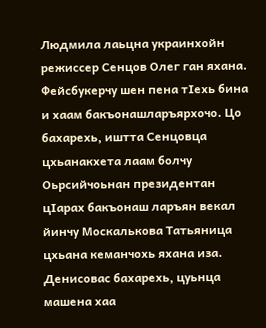Людмила лаьцна украинхойн режиссер Сенцов Олег ган яхана. Фейсбукерчу шен пена тIехь бина и хаам бакъонашларъярхочо. Цо бахарехь, иштта Сенцовца цхьанакхета лаам болчу Оьрсийчоьнан президентан цIарах бакъонаш ларъян векал йинчу Москалькова Татьяница цхьана кеманчохь яхана иза. Денисовас бахарехь, цуьнца машена хаа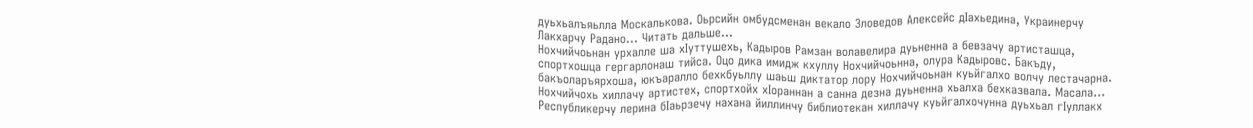дуьхьалъяьлла Москалькова. Оьрсийн омбудсменан векало Зловедов Алексейс дIахьедина, Украинерчу Лакхарчу Радано... Читать дальше...
Нохчийчоьнан урхалле ша хIуттушехь, Кадыров Рамзан волавелира дуьненна а бевзачу артисташца, спортхошца гергарлонаш тийса. Оцо дика имидж кхуллу Нохчийчоьнна, олура Кадыровс. Бакъду, бакъоларъярхоша, юкъаралло бехкбуьллу шаьш диктатор лору Нохчийчоьнан куьйгалхо волчу лестачарна. Нохчийчохь хиллачу артистех, спортхойх хIораннан а санна дезна дуьненна хьалха бехказвала. Масала…
Республикерчу лерина бIаьрзечу нахана йиллинчу библиотекан хиллачу куьйгалхочунна дуьхьал гIуллакх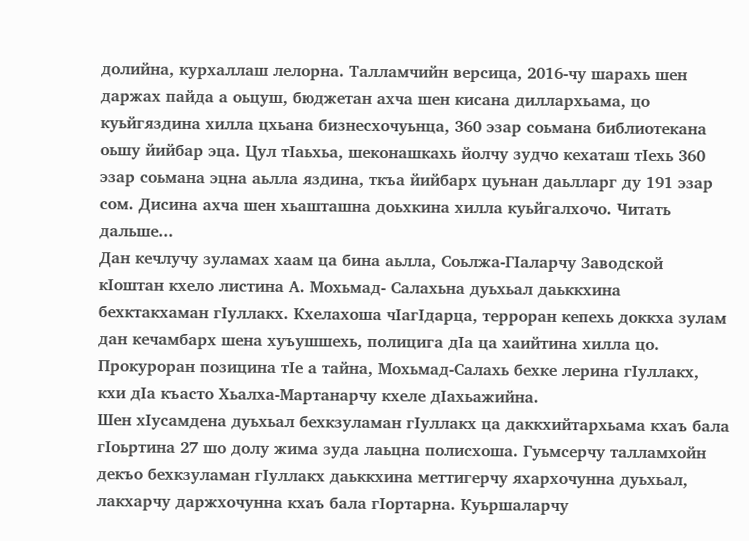долийна, курхаллаш лелорна. Талламчийн версица, 2016-чу шарахь шен даржах пайда а оьцуш, бюджетан ахча шен кисана диллархьама, цо куьйгяздина хилла цхьана бизнесхочуьнца, 360 эзар соьмана библиотекана оьшу йийбар эца. Цул тIаьхьа, шеконашкахь йолчу зудчо кехаташ тIехь 360 эзар соьмана эцна аьлла яздина, ткъа йийбарх цуьнан даьлларг ду 191 эзар сом. Дисина ахча шен хьашташна доьхкина хилла куьйгалхочо. Читать дальше...
Дан кечлучу зуламах хаам ца бина аьлла, Соьлжа-ГIаларчу Заводской кIоштан кхело листина А. Мохьмад- Салахьна дуьхьал даьккхина бехктакхаман гIуллакх. Кхелахоша чIагIдарца, терроран кепехь доккха зулам дан кечамбарх шена хуъушшехь, полицига дIа ца хаийтина хилла цо. Прокуроран позицина тIе а тайна, Мохьмад-Салахь бехке лерина гIуллакх, кхи дIа къасто Хьалха-Мартанарчу кхеле дIахьажийна.
Шен хIусамдена дуьхьал бехкзуламан гIуллакх ца даккхийтархьама кхаъ бала гIоьртина 27 шо долу жима зуда лаьцна полисхоша. Гуьмсерчу талламхойн декъо бехкзуламан гIуллакх даьккхина меттигерчу яхархочунна дуьхьал, лакхарчу даржхочунна кхаъ бала гIортарна. Куьршаларчу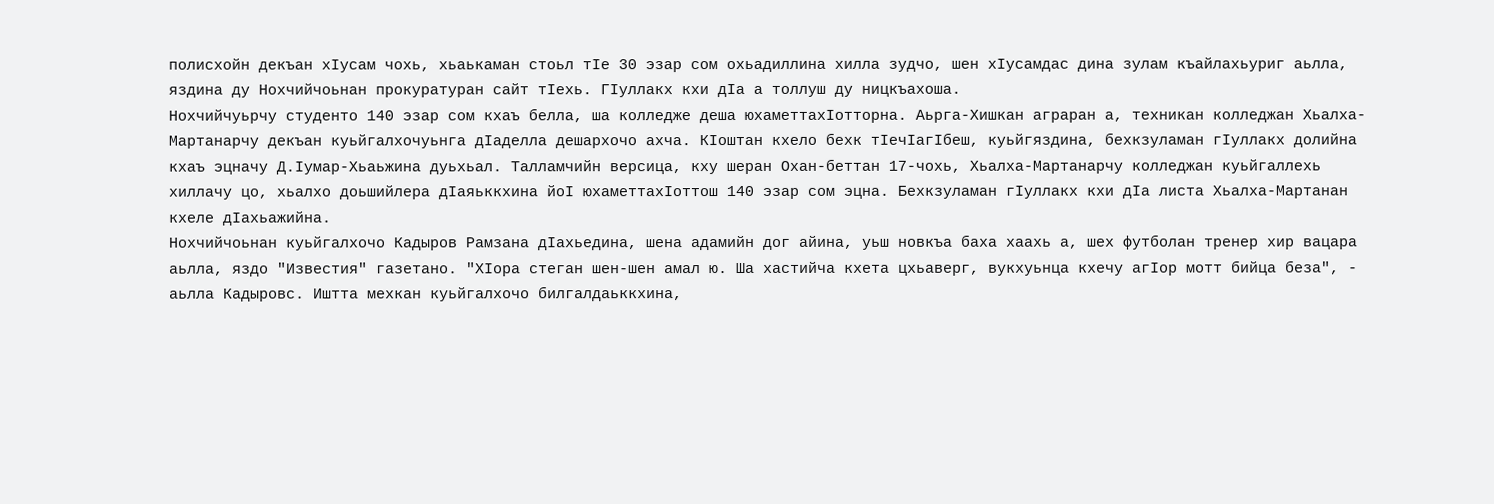полисхойн декъан хIусам чохь, хьаькаман стоьл тIе 30 эзар сом охьадиллина хилла зудчо, шен хIусамдас дина зулам къайлахьуриг аьлла, яздина ду Нохчийчоьнан прокуратуран сайт тIехь. ГIуллакх кхи дIа а толлуш ду ницкъахоша.
Нохчийчуьрчу студенто 140 эзар сом кхаъ белла, ша колледже деша юхаметтахIотторна. Аьрга-Хишкан аграран а, техникан колледжан Хьалха-Мартанарчу декъан куьйгалхочуьнга дIаделла дешархочо ахча. КIоштан кхело бехк тIечIагIбеш, куьйгяздина, бехкзуламан гIуллакх долийна кхаъ эцначу Д.Iумар-Хьаьжина дуьхьал. Талламчийн версица, кху шеран Охан-беттан 17-чохь, Хьалха-Мартанарчу колледжан куьйгаллехь хиллачу цо, хьалхо доьшийлера дIаяьккхина йоI юхаметтахIоттош 140 эзар сом эцна. Бехкзуламан гIуллакх кхи дIа листа Хьалха-Мартанан кхеле дIахьажийна.
Нохчийчоьнан куьйгалхочо Кадыров Рамзана дIахьедина, шена адамийн дог айина, уьш новкъа баха хаахь а, шех футболан тренер хир вацара аьлла, яздо "Известия" газетано. "ХIора стеган шен-шен амал ю. Ша хастийча кхета цхьаверг, вукхуьнца кхечу агIор мотт бийца беза", - аьлла Кадыровс. Иштта мехкан куьйгалхочо билгалдаьккхина,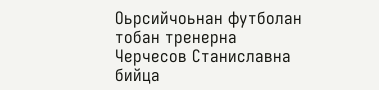Оьрсийчоьнан футболан тобан тренерна Черчесов Станиславна бийца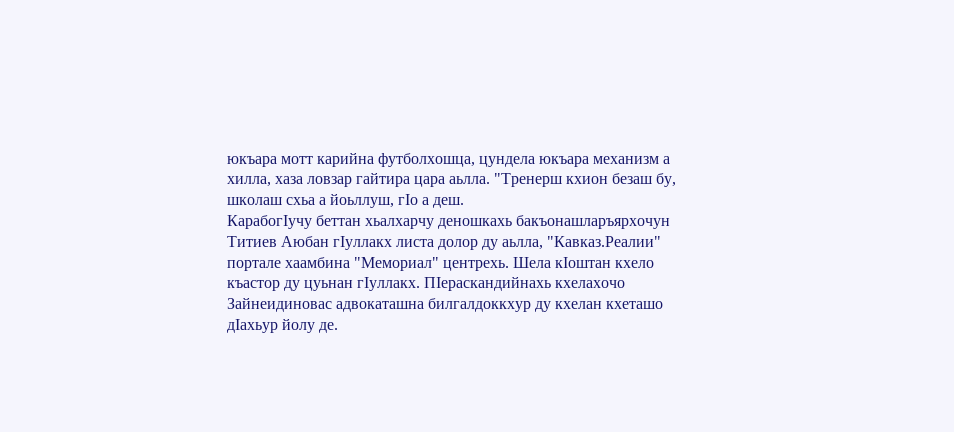юкъара мотт карийна футболхошца, цундела юкъара механизм а хилла, хаза ловзар гайтира цара аьлла. "Тренерш кхион безаш бу, школаш схьа а йоьллуш, гIо а деш.
КарабогIучу беттан хьалхарчу деношкахь бакъонашларъярхочун Титиев Аюбан гIуллакх листа долор ду аьлла, "Кавказ.Реалии" портале хаамбина "Мемориал" центрехь. Шела кIоштан кхело къастор ду цуьнан гIуллакх. ПIераскандийнахь кхелахочо Зайнеидиновас адвокаташна билгалдоккхур ду кхелан кхеташо дIахьур йолу де.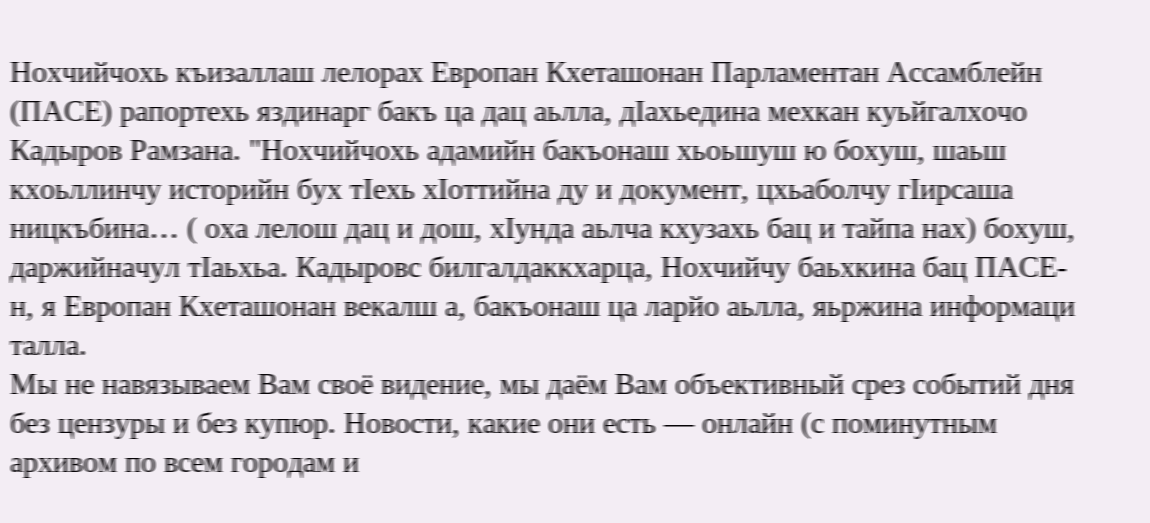Нохчийчохь къизаллаш лелорах Европан Кхеташонан Парламентан Ассамблейн (ПАСЕ) рапортехь яздинарг бакъ ца дац аьлла, дIахьедина мехкан куьйгалхочо Кадыров Рамзана. "Нохчийчохь адамийн бакъонаш хьоьшуш ю бохуш, шаьш кхоьллинчу историйн бух тIехь хIоттийна ду и документ, цхьаболчу гIирсаша ницкъбина… ( оха лелош дац и дош, хIунда аьлча кхузахь бац и тайпа нах) бохуш, даржийначул тIаьхьа. Кадыровс билгалдаккхарца, Нохчийчу баьхкина бац ПАСЕ-н, я Европан Кхеташонан векалш а, бакъонаш ца ларйо аьлла, яьржина информаци талла.
Мы не навязываем Вам своё видение, мы даём Вам объективный срез событий дня без цензуры и без купюр. Новости, какие они есть — онлайн (с поминутным архивом по всем городам и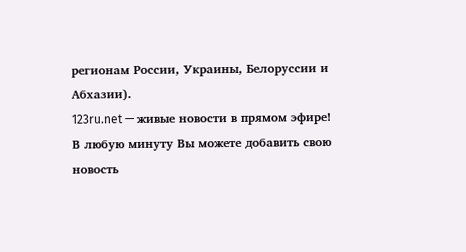регионам России, Украины, Белоруссии и Абхазии).
123ru.net — живые новости в прямом эфире!
В любую минуту Вы можете добавить свою новость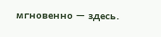мгновенно — здесь.